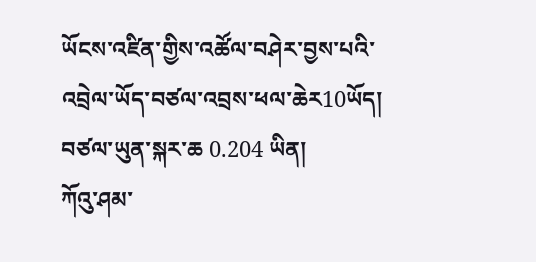ཡོངས་འཛིན་གྱིས་འཚོལ་བཤེར་བྱས་པའི་འབྲེལ་ཡོད་བཙལ་འབྲས་ཕལ་ཆེར10ཡོད།  བཙལ་ཡུན་སྐར་ཆ 0.204 ཡིན།
ཀོའུ་ཤམ་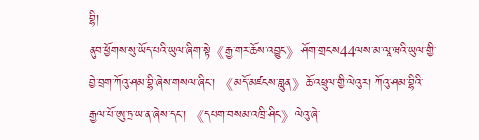བྷི།
ནུབ་ཕྱོགས་སུ་ཡོད་པའི་ཡུལ་ཞིག་སྟེ《རྒྱ་གར་ཆོས་འབྱུང》ཤོག་གྲངས44ལས་མ་ལཱ་ཝའི་ཡུལ་གྱི་བྱེ་བྲག་ཀོའུ་ཤམ་བྷི་ཞེས་གསལ་ཞིང་། 《མདོ་མཛངས་བླུན》ཆོ་འཕྲུལ་གྱི་ལེའུར། ཀོའུ་ཤམ་བྷིའི་རྒྱལ་པོ་ཨུ་ཏྲ་ཡ་ན་ཞེས་དང་། 《དཔག་བསམ་འཁྲི་ཤིང》ལེའུ་ཞེ་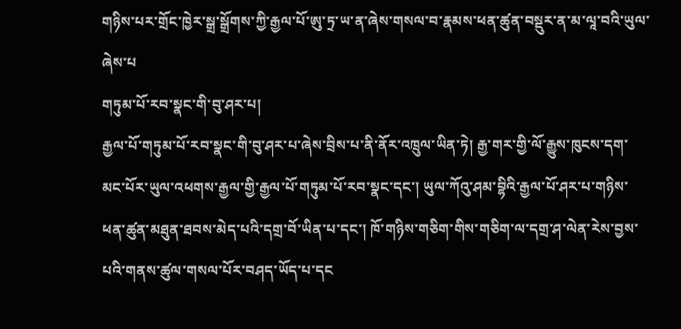གཉིས་པར་གྲོང་ཁྱེར་སྒྲ་སྒྲོགས་ཀྱི་རྒྱལ་པོ་ཨུ་ཏྲ་ཡ་ན་ཞེས་གསལ་བ་རྣམས་ཕན་ཚུན་བསྡུར་ན་མ་ལཱ་བའི་ཡུལ་ཞེས་པ
གཏུམ་པོ་རབ་སྣང་གི་བུ་ཤར་པ།
རྒྱལ་པོ་གཏུམ་པོ་རབ་སྣང་གི་བུ་ཤར་པ་ཞེས་བྲིས་པ་ནི་ནོར་འཁྲུལ་ཡིན་ཏེ། རྒྱ་གར་གྱི་ལོ་རྒྱུས་ཁུངས་དག་མང་པོར་ཡུལ་འཕགས་རྒྱལ་གྱི་རྒྱལ་པོ་གཏུམ་པོ་རབ་སྣང་དང་། ཡུལ་ཀོའུ་ཤམ་བྷིའི་རྒྱལ་པོ་ཤར་པ་གཉིས་ཕན་ཚུན་མཐུན་ཐབས་མེད་པའི་དགྲ་བོ་ཡིན་པ་དང་། ཁོ་གཉིས་གཅིག་གིས་གཅིག་ལ་དགྲ་ཤ་ལེན་རེས་བྱས་པའི་གནས་ཚུལ་གསལ་པོར་བཤད་ཡོད་པ་དང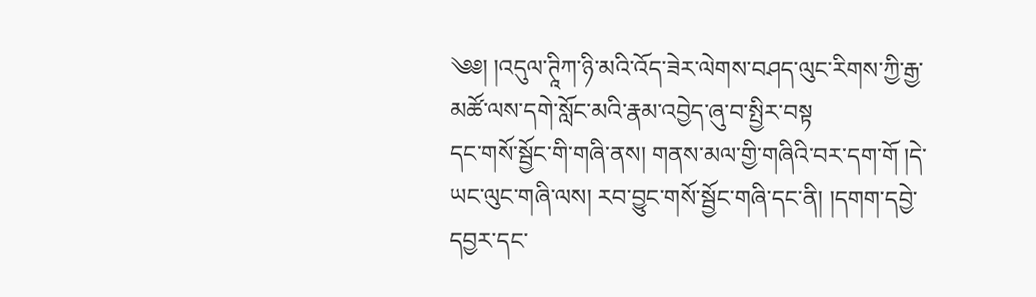༄༅། །འདུལ་ཊཱིཀ་ཉི་མའི་འོད་ཟེར་ལེགས་བཤད་ལུང་རིགས་ཀྱི་རྒྱ་མཚོ་ལས་དགེ་སློང་མའི་རྣམ་འབྱེད་ཞུ་བ་སྤྱིར་བསྟ
དང་གསོ་སྦྱོང་གི་གཞི་ནས། གནས་མལ་གྱི་གཞིའི་བར་དག་གོ །དེ་ཡང་ལུང་གཞི་ལས། རབ་བྱུང་གསོ་སྦྱོང་གཞི་དང་ནི། །དགག་དབྱེ་དབྱར་དང་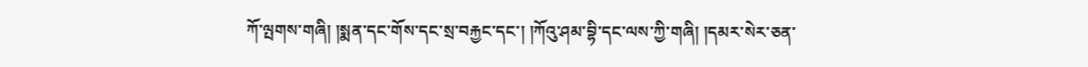ཀོ་ལྤགས་གཞི། །སྨན་དང་གོས་དང་སྲ་བརྐྱང་དང་། །ཀོའུ་ཤམ་བྷི་དང་ལས་ཀྱི་གཞི། །དམར་སེར་ཅན་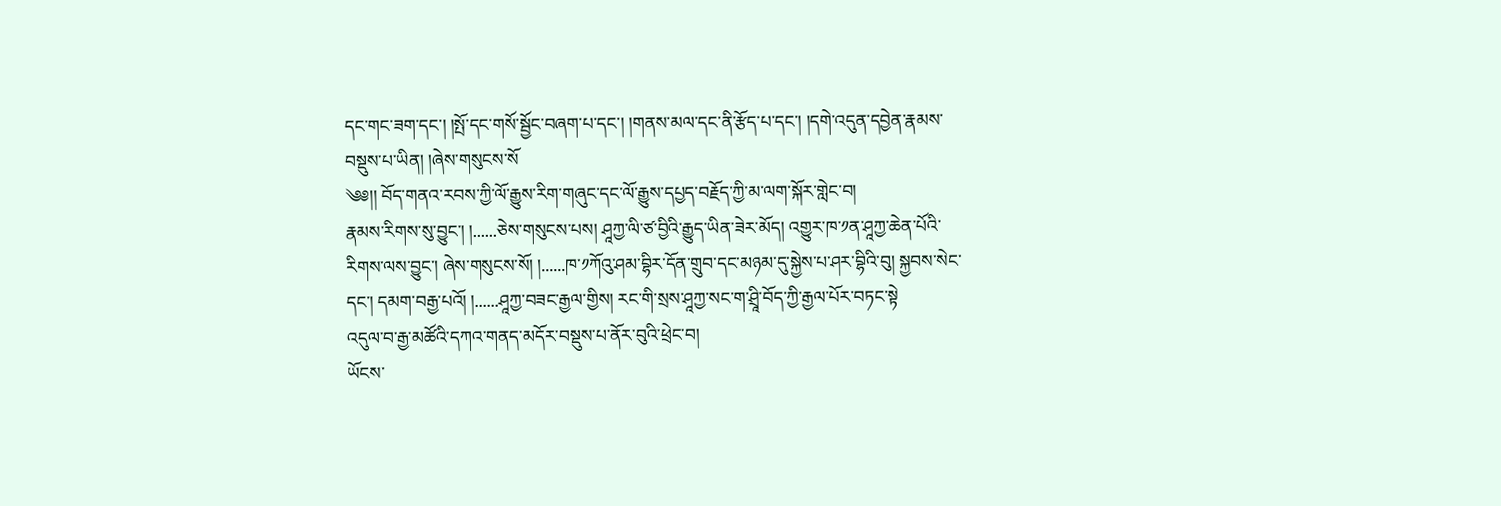དང་གང་ཟག་དང་། །སྤོ་དང་གསོ་སྦྱོང་བཞག་པ་དང་། །གནས་མལ་དང་ནི་རྩོད་པ་དང་། །དགེ་འདུན་དབྱེན་རྣམས་བསྡུས་པ་ཡིན། །ཞེས་གསུངས་སོ
༄༅།། བོད་གནའ་རབས་ཀྱི་ལོ་རྒྱུས་རིག་གཞུང་དང་ལོ་རྒྱུས་དཔྱད་བརྗོད་ཀྱི་མ་ལག་སྐོར་གླེང་བ།
རྣམས་རིགས་སུ་བྱུང་། །......ཅེས་གསུངས་པས། ཤཱཀྱ་ལི་ཙ་བྱིའི་རྒྱུད་ཡིན་ཟེར་མོད། འགྱུར་ཁ་༡ན་ཤཱཀྱ་ཆེན་པོའི་རིགས་ལས་བྱུང་། ཞེས་གསུངས་སོ། །......ཁ་༡ཀོའུ་ཤམ་བྷིར་དོན་གྲུབ་དང་མཉམ་དུ་སྐྱེས་པ་ཤར་བྷིའི་བུ། སྐྱབས་སེང་དང་། དམག་བརྒྱ་པའོ། །......ཤཱཀྱ་བཟང་རྒྱལ་གྱིས། རང་གི་སྲས་ཤཱཀྱ་སང་ག་ཤྲཱི་བོད་ཀྱི་རྒྱལ་པོར་བཏང་སྟེ
འདུལ་བ་རྒྱ་མཚོའི་དཀའ་གནད་མདོར་བསྡུས་པ་ནོར་བུའི་ཕྲེང་བ།
ཡོངས་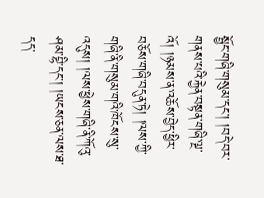སྦྱོང་གཞི་གསུམ་དང་། །བདེ་བར་གནས་པའི་རྐྱེན་བསྟན་གཞི་ལྔ་འོ། །ཉམས་ན་འཆོས་བྱེད་ཕྱིར་བཅོས་གཞི་བདུན་ཏེ། །ལས་ཀྱི་གཞི་ནི་གསུམ་གའི་ཁོངས་སུ་འདུས། །ལས་ཕྱེས་གཞི་ནི་ཀོའུ་ཤམ་བྷི་དང་། །ཡངས་ཅན་ལས་ཐ་དད་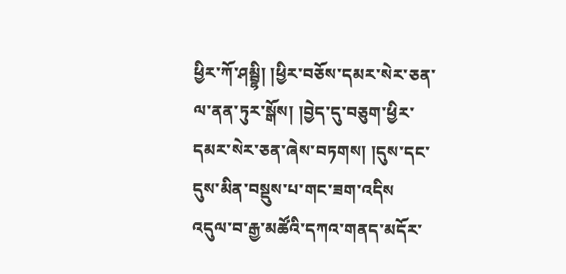ཕྱིར་ཀོ་ཤམྦྷི། །ཕྱིར་བཅོས་དམར་སེར་ཅན་ལ་ནན་ཏུར་སྒོས། །བྱེད་དུ་བཅུག་ཕྱིར་དམར་སེར་ཅན་ཞེས་བཏགས། །དུས་དང་དུས་མིན་བསྡུས་པ་གང་ཟག་འདིས
འདུལ་བ་རྒྱ་མཚོའི་དཀའ་གནད་མདོར་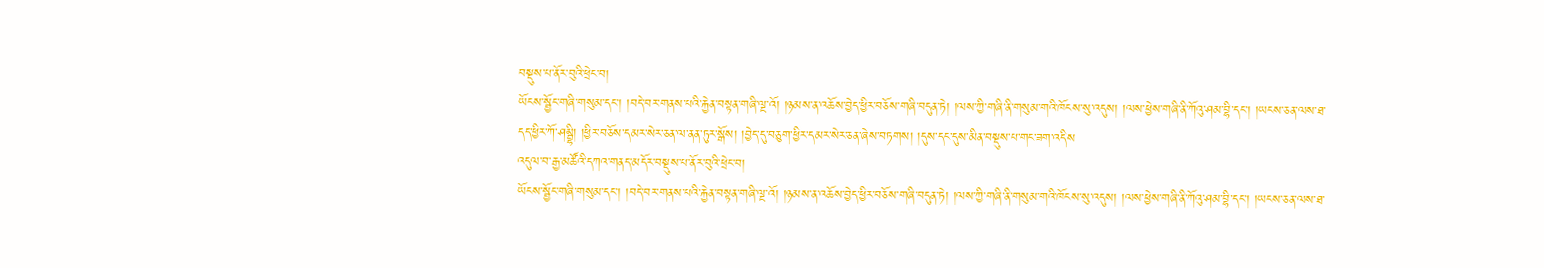བསྡུས་པ་ནོར་བུའི་ཕྲེང་བ།
ཡོངས་སྦྱོང་གཞི་གསུམ་དང་། །བདེ་བར་གནས་པའི་རྐྱེན་བསྟན་གཞི་ལྔ་འོ། །ཉམས་ན་འཆོས་བྱེད་ཕྱིར་བཅོས་གཞི་བདུན་ཏེ། །ལས་ཀྱི་གཞི་ནི་གསུམ་གའི་ཁོངས་སུ་འདུས། །ལས་ཕྱེས་གཞི་ནི་ཀོའུ་ཤམ་བྷི་དང་། །ཡངས་ཅན་ལས་ཐ་དད་ཕྱིར་ཀོ་ཤམྦྷི། །ཕྱིར་བཅོས་དམར་སེར་ཅན་ལ་ནན་ཏུར་སྒོས། །བྱེད་དུ་བཅུག་ཕྱིར་དམར་སེར་ཅན་ཞེས་བཏགས། །དུས་དང་དུས་མིན་བསྡུས་པ་གང་ཟག་འདིས
འདུལ་བ་རྒྱ་མཚོའི་དཀའ་གནད་མདོར་བསྡུས་པ་ནོར་བུའི་ཕྲེང་བ།
ཡོངས་སྦྱོང་གཞི་གསུམ་དང་། །བདེ་བར་གནས་པའི་རྐྱེན་བསྟན་གཞི་ལྔ་འོ། །ཉམས་ན་འཆོས་བྱེད་ཕྱིར་བཅོས་གཞི་བདུན་ཏེ། །ལས་ཀྱི་གཞི་ནི་གསུམ་གའི་ཁོངས་སུ་འདུས། །ལས་ཕྱེས་གཞི་ནི་ཀོའུ་ཤམ་བྷི་དང་། །ཡངས་ཅན་ལས་ཐ་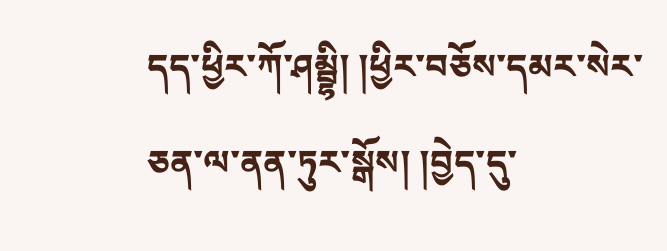དད་ཕྱིར་ཀོ་ཤམྦྷི། །ཕྱིར་བཅོས་དམར་སེར་ཅན་ལ་ནན་ཏུར་སྒོས། །བྱེད་དུ་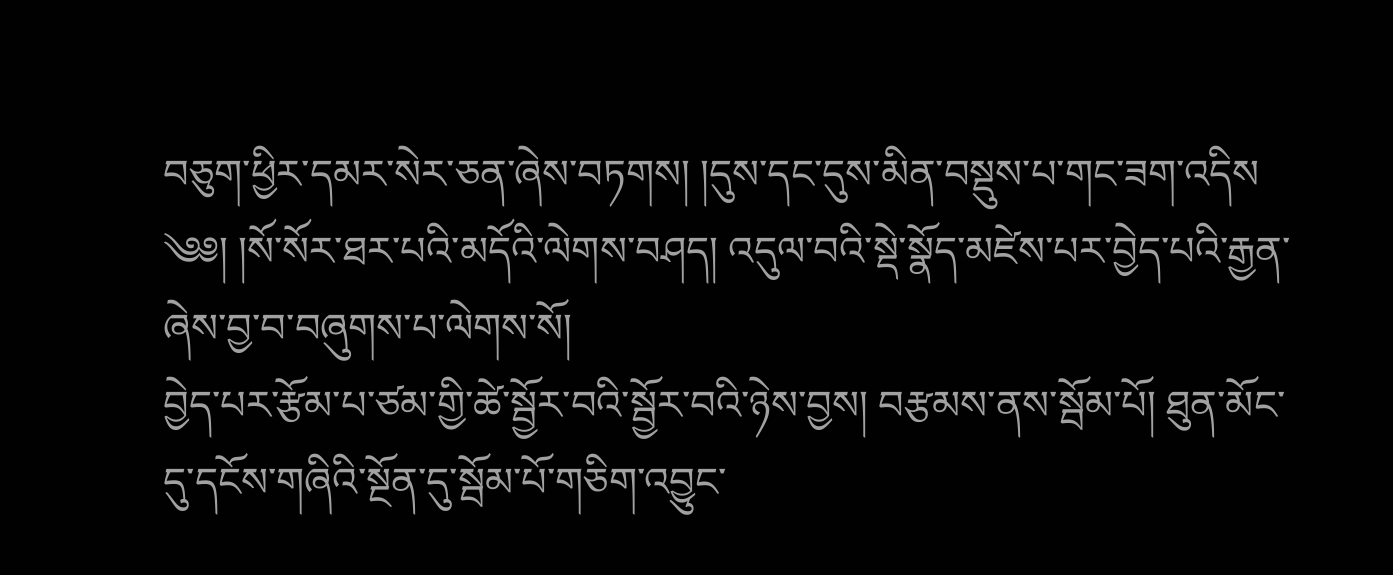བཅུག་ཕྱིར་དམར་སེར་ཅན་ཞེས་བཏགས། །དུས་དང་དུས་མིན་བསྡུས་པ་གང་ཟག་འདིས
༄༅། །སོ་སོར་ཐར་པའི་མདོའི་ལེགས་བཤད། འདུལ་བའི་སྡེ་སྣོད་མཛེས་པར་བྱེད་པའི་རྒྱན་ཞེས་བྱ་བ་བཞུགས་པ་ལེགས་སོ།
བྱེད་པར་རྩོམ་པ་ཙམ་གྱི་ཚེ་སྦྱོར་བའི་སྦྱོར་བའི་ཉེས་བྱས། བརྩམས་ནས་སྦོམ་པོ། ཐུན་མོང་དུ་དངོས་གཞིའི་སྔོན་དུ་སྦོམ་པོ་གཅིག་འབྱུང་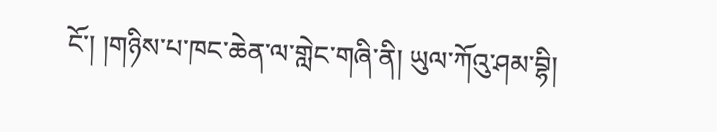ངོ་། །གཉིས་པ་ཁང་ཆེན་ལ་གླེང་གཞི་ནི། ཡུལ་ཀོའུ་ཤམ་བྷི།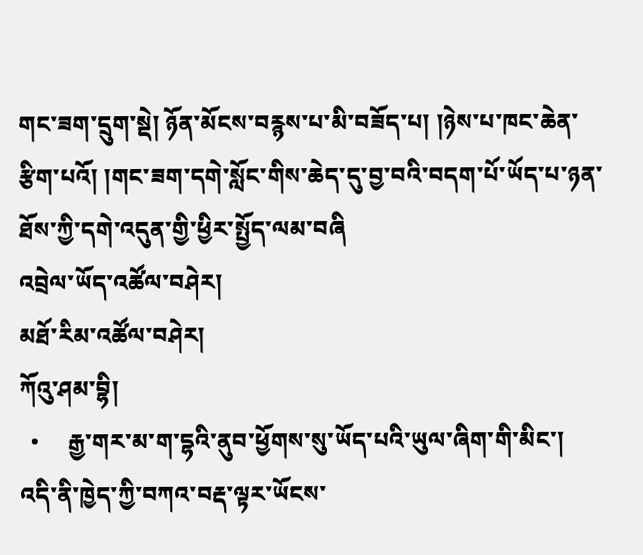གང་ཟག་དྲུག་སྡེ། ཉོན་མོངས་བརྙས་པ་མི་བཟོད་པ། །ཉེས་པ་ཁང་ཆེན་རྩིག་པའོ། །གང་ཟག་དགེ་སློང་གིས་ཆེད་དུ་བྱ་བའི་བདག་པོ་ཡོད་པ་ཉན་ཐོས་ཀྱི་དགེ་འདུན་གྱི་ཕྱིར་སྤྱོད་ལམ་བཞི
འབྲེལ་ཡོད་འཚོལ་བཤེར།
མཐོ་རིམ་འཚོལ་བཤེར།
ཀོའུ་ཤམ་བྷི།
  •     རྒྱ་གར་མ་ག་དྷའི་ནུབ་ཕྱོགས་སུ་ཡོད་པའི་ཡུལ་ཞིག་གི་མིང་།
འདི་ནི་ཁྱེད་ཀྱི་བཀའ་བརྡ་ལྟར་ཡོངས་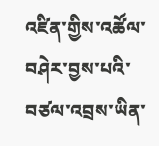འཛིན་གྱིས་འཚོལ་བཤེར་བྱས་པའི་བཙལ་འབྲས་ཡིན་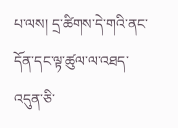པ་ལས། དྲ་ཚིགས་དེ་གའི་ནང་དོན་དང་ལྟ་ཚུལ་ལ་འཐད་འདུན་ཅི་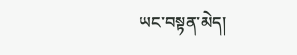ཡང་བསྟན་མེད།